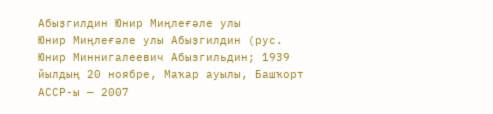Абыҙгилдин Юнир Миңлеғәле улы
Юнир Миңлеғәле улы Абыҙгилдин (рус. Юнир Миннигалеевич Абызгильдин; 1939 йылдың 20 ноябре, Маҡар ауылы, Башҡорт АССР-ы — 2007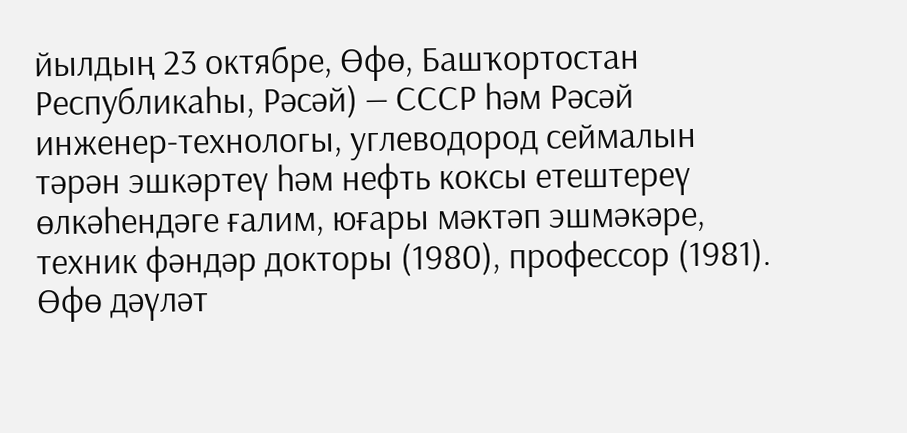йылдың 23 октябре, Өфө, Башҡортостан Республикаhы, Рәсәй) — СССР һәм Рәсәй инженер-технологы, углеводород сеймалын тәрән эшкәртеү һәм нефть коксы етештереү өлкәһендәге ғалим, юғары мәктәп эшмәкәре, техник фәндәр докторы (1980), профессор (1981). Өфө дәүләт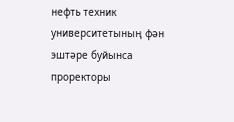нефть техник университетының фән эштәре буйынса проректоры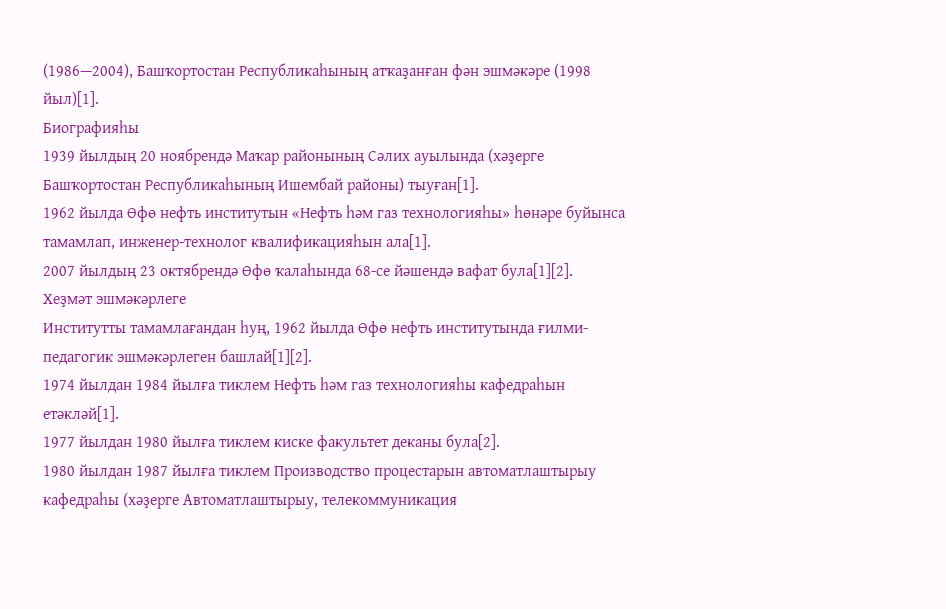(1986—2004), Башҡортостан Республикаһының атҡаҙанған фән эшмәкәре (1998 йыл)[1].
Биографияһы
1939 йылдың 20 ноябрендә Маҡар районының Сәлих ауылында (хәҙерге Башҡортостан Республикаһының Ишембай районы) тыуған[1].
1962 йылда Өфө нефть институтын «Нефть һәм газ технологияһы» һөнәре буйынса тамамлап, инженер-технолог квалификацияһын ала[1].
2007 йылдың 23 октябрендә Өфө ҡалаһында 68-се йәшендә вафат була[1][2].
Хеҙмәт эшмәкәрлеге
Институтты тамамлағандан һуң, 1962 йылда Өфө нефть институтында ғилми-педагогик эшмәкәрлеген башлай[1][2].
1974 йылдан 1984 йылға тиклем Нефть һәм газ технологияһы кафедраһын етәкләй[1].
1977 йылдан 1980 йылға тиклем киске факультет деканы була[2].
1980 йылдан 1987 йылға тиклем Производство процестарын автоматлаштырыу кафедраһы (хәҙерге Автоматлаштырыу, телекоммуникация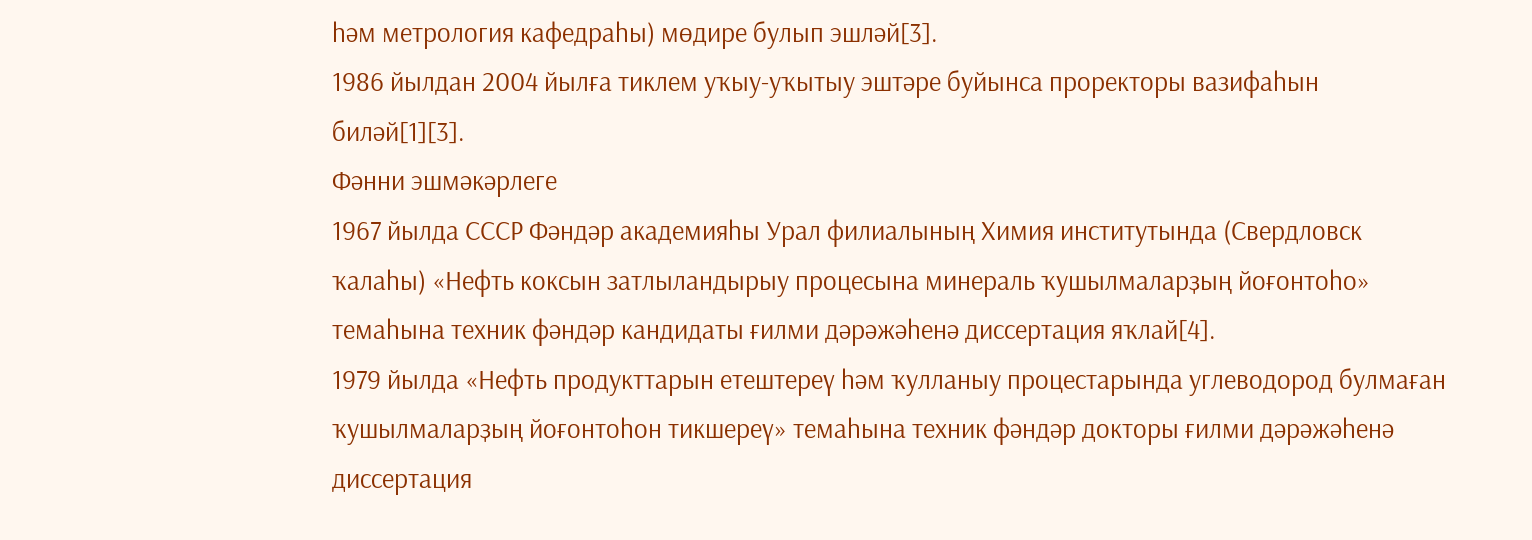һәм метрология кафедраһы) мөдире булып эшләй[3].
1986 йылдан 2004 йылға тиклем уҡыу-уҡытыу эштәре буйынса проректоры вазифаһын биләй[1][3].
Фәнни эшмәкәрлеге
1967 йылда СССР Фәндәр академияһы Урал филиалының Химия институтында (Свердловск ҡалаһы) «Нефть коксын затлыландырыу процесына минераль ҡушылмаларҙың йоғонтоһо» темаһына техник фәндәр кандидаты ғилми дәрәжәһенә диссертация яҡлай[4].
1979 йылда «Нефть продукттарын етештереү һәм ҡулланыу процестарында углеводород булмаған ҡушылмаларҙың йоғонтоһон тикшереү» темаһына техник фәндәр докторы ғилми дәрәжәһенә диссертация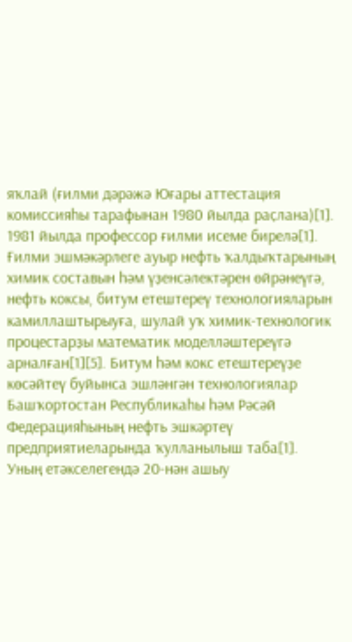яҡлай (ғилми дәрәжә Юғары аттестация комиссияһы тарафынан 1980 йылда раҫлана)[1]. 1981 йылда профессор ғилми исеме бирелә[1].
Ғилми эшмәкәрлеге ауыр нефть ҡалдыҡтарының химик составын һәм үҙенсәлектәрен өйрәнеүгә, нефть коксы, битум етештереү технологияларын камиллаштырыуға, шулай уҡ химик-технологик процестарҙы математик моделләштереүгә арналған[1][5]. Битум һәм кокс етештереүҙе көсәйтеү буйынса эшләнгән технологиялар Башҡортостан Республикаһы һәм Рәсәй Федерацияһының нефть эшкәртеү предприятиеларында ҡулланылыш таба[1].
Уның етәкселегендә 20-нән ашыу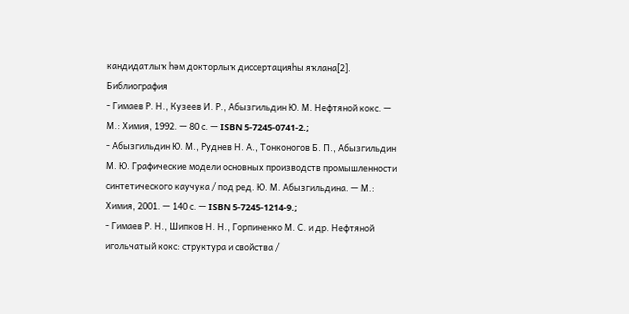кандидатлыҡ һәм докторлыҡ диссертацияһы яҡлана[2].
Библиография
- Гимаев Р. Н., Кузеев И. Р., Абызгильдин Ю. М. Нефтяной кокс. — М.: Химия, 1992. — 80 с. — ISBN 5-7245-0741-2.;
- Абызгильдин Ю. М., Руднев Н. А., Тонконогов Б. П., Абызгильдин М. Ю. Графические модели основных производств промышленности синтетического каучука / под ред. Ю. М. Абызгильдина. — М.: Химия, 2001. — 140 с. — ISBN 5-7245-1214-9.;
- Гимаев Р. Н., Шипков Н. Н., Горпиненко М. С. и др. Нефтяной игольчатый кокс: структура и свойства /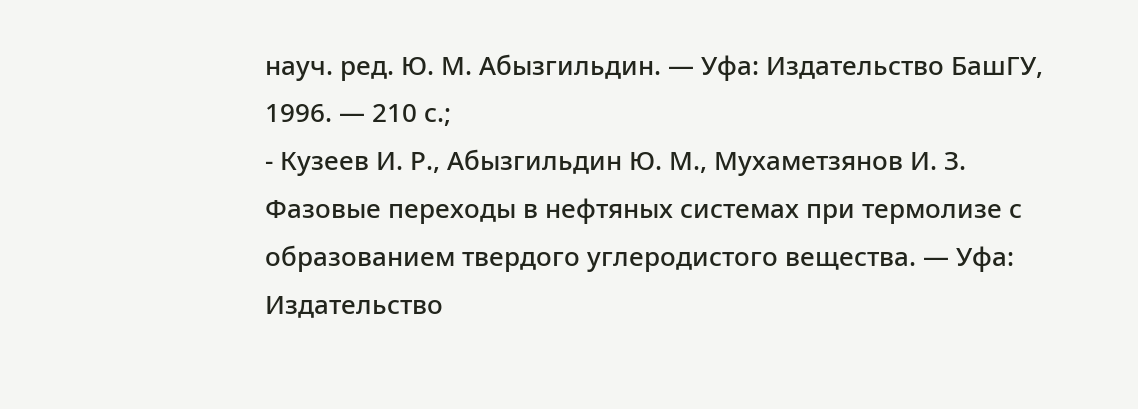науч. ред. Ю. М. Абызгильдин. — Уфа: Издательство БашГУ, 1996. — 210 с.;
- Кузеев И. Р., Абызгильдин Ю. М., Мухаметзянов И. З. Фазовые переходы в нефтяных системах при термолизе с образованием твердого углеродистого вещества. — Уфа: Издательство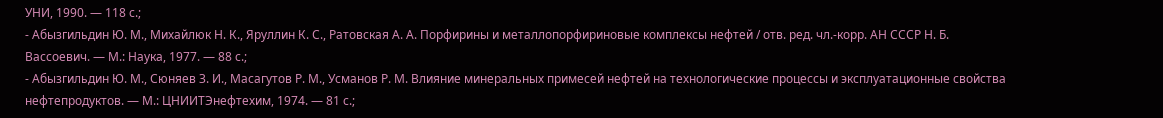УНИ, 1990. — 118 с.;
- Абызгильдин Ю. М., Михайлюк Н. К., Яруллин К. С., Ратовская А. А. Порфирины и металлопорфириновые комплексы нефтей / отв. ред. чл.-корр. АН СССР Н. Б. Вассоевич. — М.: Наука, 1977. — 88 с.;
- Абызгильдин Ю. М., Сюняев З. И., Масагутов Р. М., Усманов Р. М. Влияние минеральных примесей нефтей на технологические процессы и эксплуатационные свойства нефтепродуктов. — М.: ЦНИИТЭнефтехим, 1974. — 81 с.;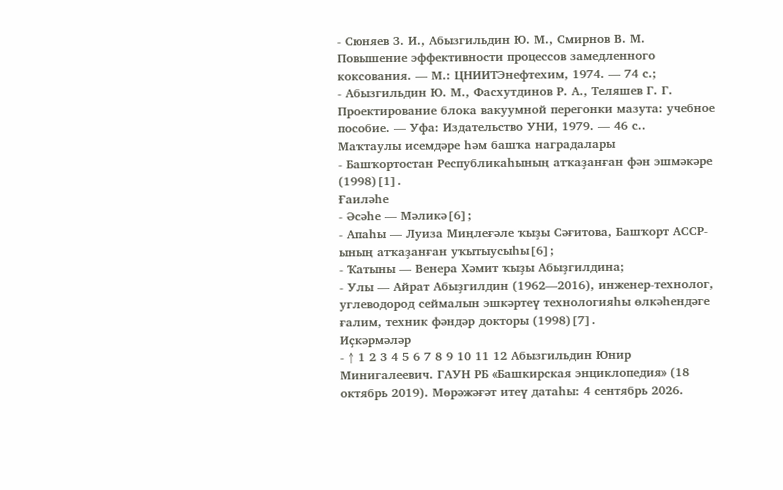- Сюняев З. И., Абызгильдин Ю. М., Смирнов В. М. Повышение эффективности процессов замедленного коксования. — М.: ЦНИИТЭнефтехим, 1974. — 74 с.;
- Абызгильдин Ю. М., Фасхутдинов Р. А., Теляшев Г. Г. Проектирование блока вакуумной перегонки мазута: учебное пособие. — Уфа: Издательство УНИ, 1979. — 46 с..
Маҡтаулы исемдәре һәм башҡа наградалары
- Башҡортостан Республикаһының атҡаҙанған фән эшмәкәре (1998)[1].
Ғаиләһе
- Әсәһе — Мәликә[6];
- Апаһы — Луиза Миңлеғәле ҡыҙы Сәғитова, Башҡорт АССР-ының атҡаҙанған уҡытыусыһы[6];
- Ҡатыны — Венера Хәмит ҡыҙы Абыҙгилдина;
- Улы — Айрат Абыҙгилдин (1962—2016), инженер-технолог, углеводород сеймалын эшкәртеү технологияһы өлкәһендәге ғалим, техник фәндәр докторы (1998)[7].
Иҫкәрмәләр
- ↑ 1 2 3 4 5 6 7 8 9 10 11 12 Абызгильдин Юнир Минигалеевич. ГАУН РБ «Башкирская энциклопедия» (18 октябрь 2019). Мөрәжәғәт итеү датаһы: 4 сентябрь 2026.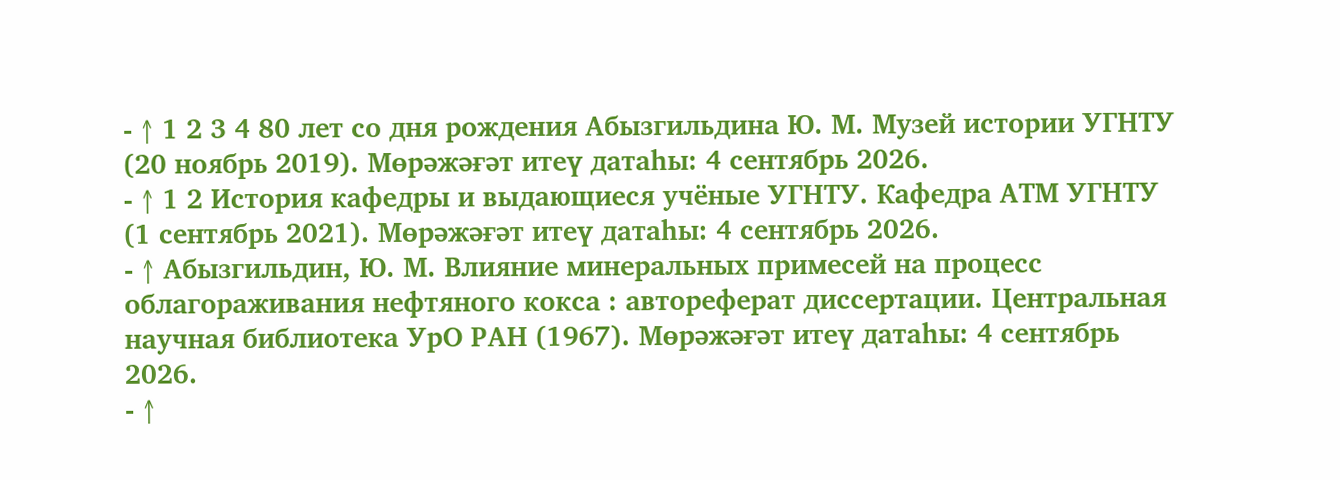- ↑ 1 2 3 4 80 лет со дня рождения Абызгильдина Ю. М. Музей истории УГНТУ (20 ноябрь 2019). Мөрәжәғәт итеү датаһы: 4 сентябрь 2026.
- ↑ 1 2 История кафедры и выдающиеся учёные УГНТУ. Кафедра АТМ УГНТУ (1 сентябрь 2021). Мөрәжәғәт итеү датаһы: 4 сентябрь 2026.
- ↑ Абызгильдин, Ю. М. Влияние минеральных примесей на процесс облагораживания нефтяного кокса : автореферат диссертации. Центральная научная библиотека УрО РАН (1967). Мөрәжәғәт итеү датаһы: 4 сентябрь 2026.
- ↑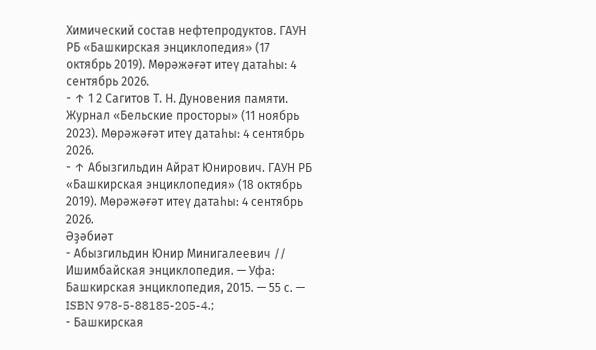Химический состав нефтепродуктов. ГАУН РБ «Башкирская энциклопедия» (17 октябрь 2019). Мөрәжәғәт итеү датаһы: 4 сентябрь 2026.
- ↑ 1 2 Сагитов Т. Н. Дуновения памяти. Журнал «Бельские просторы» (11 ноябрь 2023). Мөрәжәғәт итеү датаһы: 4 сентябрь 2026.
- ↑ Абызгильдин Айрат Юнирович. ГАУН РБ «Башкирская энциклопедия» (18 октябрь 2019). Мөрәжәғәт итеү датаһы: 4 сентябрь 2026.
Әҙәбиәт
- Абызгильдин Юнир Минигалеевич // Ишимбайская энциклопедия. — Уфа: Башкирская энциклопедия, 2015. — 55 с. — ISBN 978-5-88185-205-4.;
- Башкирская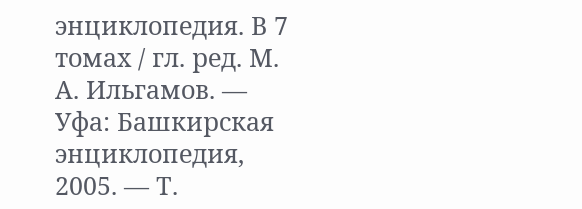энциклопедия. В 7 томах / гл. ред. М. А. Ильгамов. — Уфа: Башкирская энциклопедия, 2005. — Т.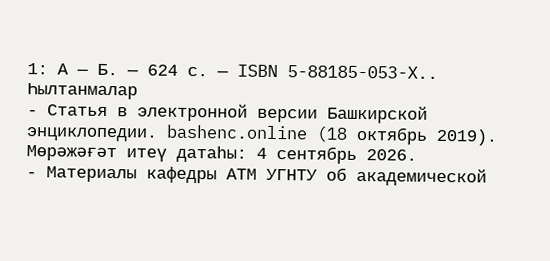1: А — Б. — 624 с. — ISBN 5-88185-053-X..
Һылтанмалар
- Статья в электронной версии Башкирской энциклопедии. bashenc.online (18 октябрь 2019). Мөрәжәғәт итеү датаһы: 4 сентябрь 2026.
- Материалы кафедры АТМ УГНТУ об академической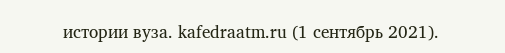истории вуза. kafedraatm.ru (1 сентябрь 2021).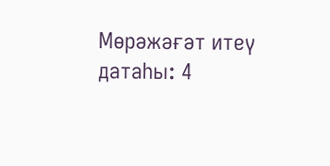Мөрәжәғәт итеү датаһы: 4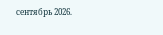сентябрь 2026.